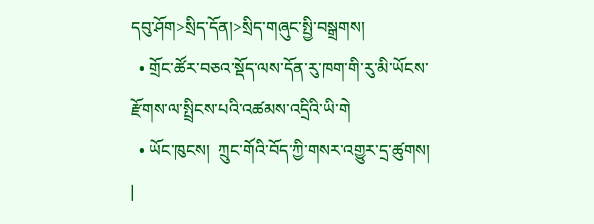དབུ་ཤོག>སྲིད་དོན།>སྲིད་གཞུང་སྤྱི་བསྒྲགས།
  • གྲོང་ཚོར་བཅའ་སྡོད་ལས་དོན་རུ་ཁག་གི་རུ་མི་ཡོངས་རྫོགས་ལ་སྤྲིངས་པའི་འཚམས་འདྲིའི་ཡི་གེ
  • ཡོང་ཁུངས།  ཀྲུང་གོའི་བོད་ཀྱི་གསར་འགྱུར་དྲ་ཚུགས།   |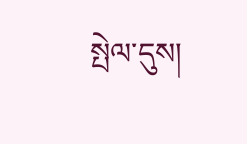སྤེལ་དུས།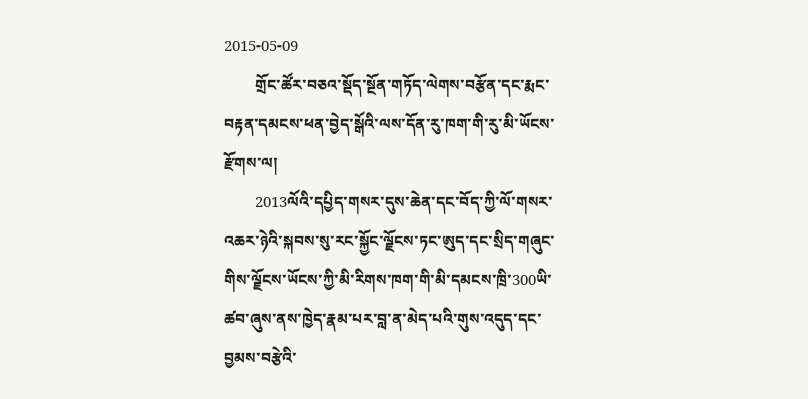2015-05-09
        གྲོང་ཚོར་བཅའ་སྡོད་སྔོན་གཏོད་ལེགས་བརྩོན་དང་རྨང་བརྟན་དམངས་ཕན་བྱེད་སྒོའི་ལས་དོན་རུ་ཁག་གི་རུ་མི་ཡོངས་རྫོགས་ལ།
        2013ལོའི་དཔྱིད་གསར་དུས་ཆེན་དང་བོད་ཀྱི་ལོ་གསར་འཆར་ཉེའི་སྐབས་སུ་རང་སྐྱོང་ལྗོངས་ཏང་ཨུད་དང་སྲིད་གཞུང་གིས་ལྗོངས་ཡོངས་ཀྱི་མི་རིགས་ཁག་གི་མི་དམངས་ཁྲི་300ཡི་ཚབ་ཞུས་ནས་ཁྱེད་རྣམ་པར་བླ་ན་མེད་པའི་གུས་འདུད་དང་བྱམས་བརྩེའི་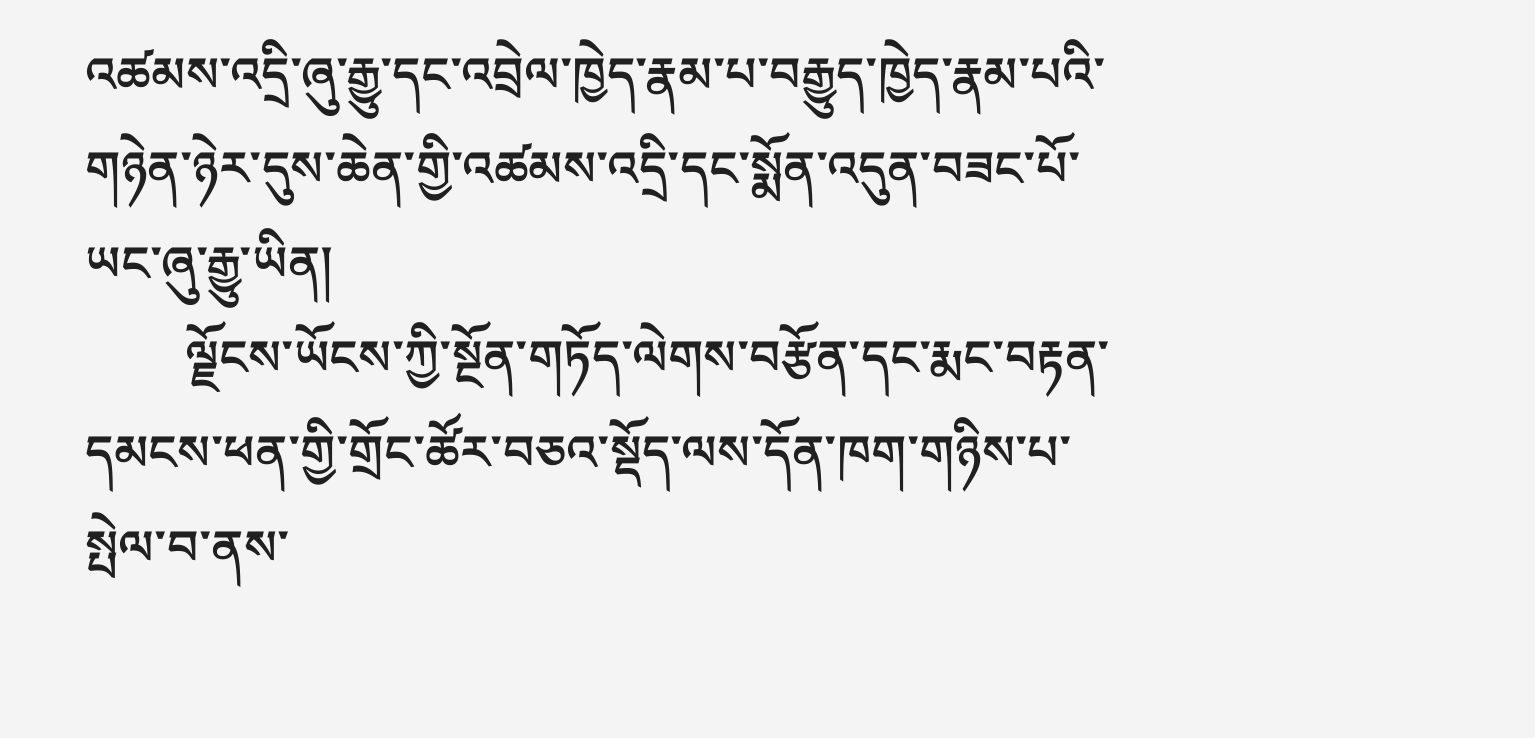འཚམས་འདྲི་ཞུ་རྒྱུ་དང་འབྲེལ་ཁྱེད་རྣམ་པ་བརྒྱུད་ཁྱེད་རྣམ་པའི་གཉེན་ཉེར་དུས་ཆེན་གྱི་འཚམས་འདྲི་དང་སྨོན་འདུན་བཟང་པོ་ཡང་ཞུ་རྒྱུ་ཡིན།
        ལྗོངས་ཡོངས་ཀྱི་སྔོན་གཏོད་ལེགས་བརྩོན་དང་རྨང་བརྟན་དམངས་ཕན་གྱི་གྲོང་ཚོར་བཅའ་སྡོད་ལས་དོན་ཁག་གཉིས་པ་སྤེལ་བ་ནས་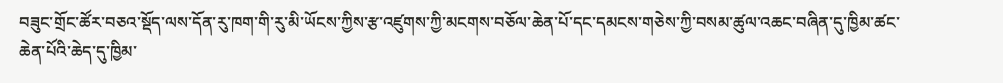བཟུང་གྲོང་ཚོར་བཅའ་སྡོད་ལས་དོན་རུ་ཁག་གི་རུ་མི་ཡོངས་ཀྱིས་རྩ་འཛུགས་ཀྱི་མངགས་བཅོལ་ཆེན་པོ་དང་དམངས་གཅེས་ཀྱི་བསམ་ཚུལ་འཆང་བཞིན་དུ་ཁྱིམ་ཚང་ཆེན་པོའི་ཆེད་དུ་ཁྱིམ་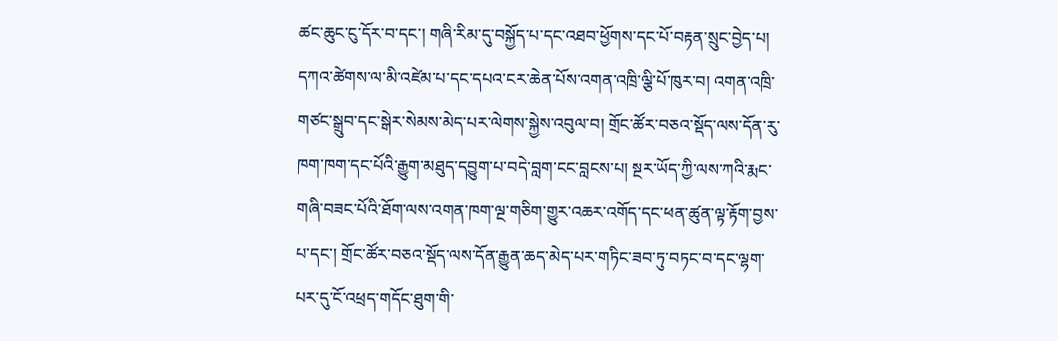ཚང་ཆུང་ངུ་དོར་བ་དང་། གཞི་རིམ་དུ་བསྐྱོད་པ་དང་འཐབ་ཕྱོགས་དང་པོ་བརྟན་སྲུང་བྱེད་པ། དཀའ་ཚེགས་ལ་མི་འཛེམ་པ་དང་དཔའ་ངར་ཆེན་པོས་འགན་འཁྲི་ལྕི་པོ་ཁུར་བ། འགན་འཁྲི་གཙང་སྒྲུབ་དང་སྒེར་སེམས་མེད་པར་ལེགས་སྐྱེས་འབུལ་བ། གྲོང་ཚོར་བཅའ་སྡོད་ལས་དོན་རུ་ཁག་ཁག་དང་པོའི་རྒྱུག་མཐུད་དབྱུག་པ་བདེ་བླག་ངང་བླངས་པ། སྔར་ཡོད་ཀྱི་ལས་ཀའི་རྨང་གཞི་བཟང་པོའི་ཐོག་ལས་འགན་ཁག་ལྔ་གཅིག་གྱུར་འཆར་འགོད་དང་ཕན་ཚུན་ལྟ་རྟོག་བྱས་པ་དང་། གྲོང་ཚོར་བཅའ་སྡོད་ལས་དོན་རྒྱུན་ཆད་མེད་པར་གཏིང་ཟབ་ཏུ་བཏང་བ་དང་ལྷག་པར་དུ་ངོ་འཕྲད་གདོང་ཐུག་གི་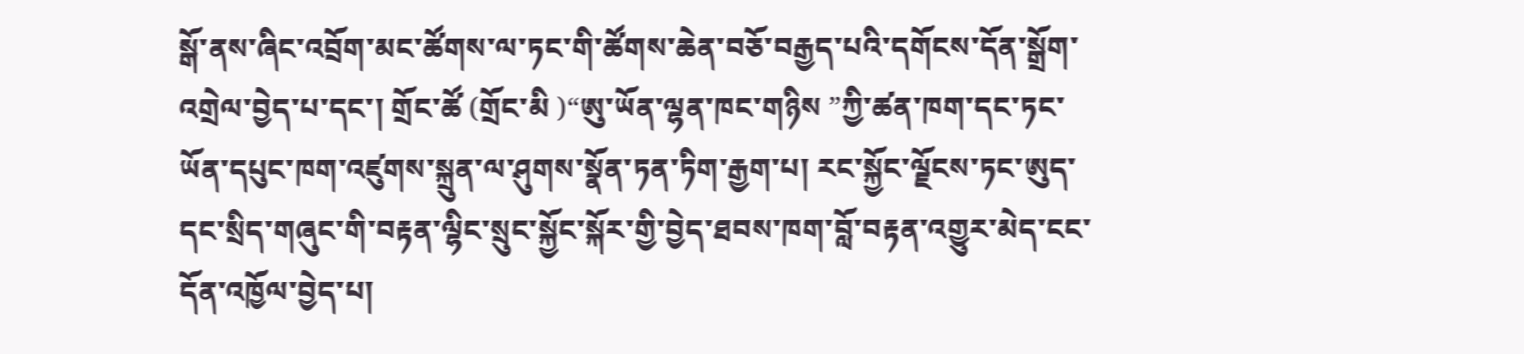སྒོ་ནས་ཞིང་འབྲོག་མང་ཚོགས་ལ་ཏང་གི་ཚོགས་ཆེན་བཅོ་བརྒྱད་པའི་དགོངས་དོན་སྒྲོག་འགྲེལ་བྱེད་པ་དང་། གྲོང་ཚོ (གྲོང་མི )“ཨུ་ཡོན་ལྷན་ཁང་གཉིས ”ཀྱི་ཚན་ཁག་དང་ཏང་ཡོན་དཔུང་ཁག་འཛུགས་སྐྲུན་ལ་ཤུགས་སྣོན་ཏན་ཏིག་རྒྱག་པ། རང་སྐྱོང་ལྗོངས་ཏང་ཨུད་དང་སྲིད་གཞུང་གི་བརྟན་ལྷིང་སྲུང་སྐྱོང་སྐོར་གྱི་བྱེད་ཐབས་ཁག་བློ་བརྟན་འགྱུར་མེད་ངང་དོན་འཁྱོལ་བྱེད་པ།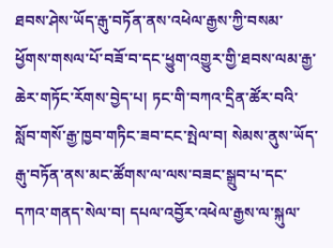ཐབས་ཤེས་ཡོད་རྒུ་བཏོན་ནས་འཕེལ་རྒྱས་ཀྱི་བསམ་ཕྱོགས་གསལ་པོ་བཟོ་བ་དང་ཕྱུག་འགྱུར་གྱི་ཐབས་ལམ་རྒྱ་ཆེར་གཏོང་རོགས་བྱེད་པ། ཏང་གི་བཀའ་དྲིན་ཚོར་བའི་སློབ་གསོ་རྒྱ་ཁྱབ་གཏིང་ཟབ་ངང་སྤེལ་བ། སེམས་ནུས་ཡོད་རྒུ་བཏོན་ནས་མང་ཚོགས་ལ་ལས་བཟང་སྒྲུབ་པ་དང་དཀའ་གནད་སེལ་བ། དཔལ་འབྱོར་འཕེལ་རྒྱས་ལ་སྐུལ་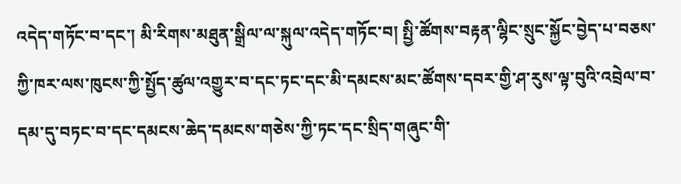འདེད་གཏོང་བ་དང་། མི་རིགས་མཐུན་སྒྲིལ་ལ་སྐུལ་འདེད་གཏོང་བ། སྤྱི་ཚོགས་བརྟན་ལྷིང་སྲུང་སྐྱོང་བྱེད་པ་བཅས་ཀྱི་ཁར་ལས་ཁུངས་ཀྱི་སྤྱོད་ཚུལ་འགྱུར་བ་དང་ཏང་དང་མི་དམངས་མང་ཚོགས་དབར་གྱི་ཤ་རུས་ལྟ་བུའི་འབྲེལ་བ་དམ་དུ་བཏང་བ་དང་དམངས་ཆེད་དམངས་གཅེས་ཀྱི་ཏང་དང་སྲིད་གཞུང་གི་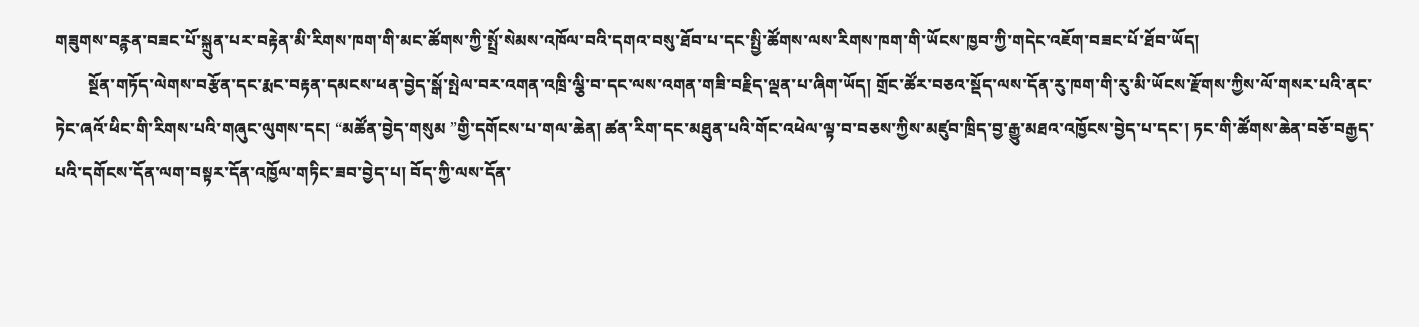གཟུགས་བཪྙན་བཟང་པོ་སྐྲུན་པར་བརྟེན་མི་རིགས་ཁག་གི་མང་ཚོགས་ཀྱི་སྤྲོ་སེམས་འཁོལ་བའི་དགའ་བསུ་ཐོབ་པ་དང་སྤྱི་ཚོགས་ལས་རིགས་ཁག་གི་ཡོངས་ཁྱབ་ཀྱི་གདེང་འཇོག་བཟང་པོ་ཐོབ་ཡོད།
        སྔོན་གཏོད་ལེགས་བརྩོན་དང་རྨང་བརྟན་དམངས་ཕན་བྱེད་སྒོ་སྤེལ་བར་འགན་འཁྲི་ལྕི་བ་དང་ལས་འགན་གཟི་བརྗིད་ལྡན་པ་ཞིག་ཡོད། གྲོང་ཚོར་བཅའ་སྡོད་ལས་དོན་རུ་ཁག་གི་རུ་མི་ཡོངས་རྫོགས་ཀྱིས་ལོ་གསར་པའི་ནང་ཏེང་ཞའོ་ཕིང་གི་རིགས་པའི་གཞུང་ལུགས་དང། “མཚོན་བྱེད་གསུམ ”གྱི་དགོངས་པ་གལ་ཆེན། ཚན་རིག་དང་མཐུན་པའི་གོང་འཕེལ་ལྟ་བ་བཅས་ཀྱིས་མཛུབ་ཁྲིད་བྱ་རྒྱུ་མཐའ་འཁྱོངས་བྱེད་པ་དང་། ཏང་གི་ཚོགས་ཆེན་བཅོ་བརྒྱད་པའི་དགོངས་དོན་ལག་བསྟར་དོན་འཁྱོལ་གཏིང་ཟབ་བྱེད་པ། བོད་ཀྱི་ལས་དོན་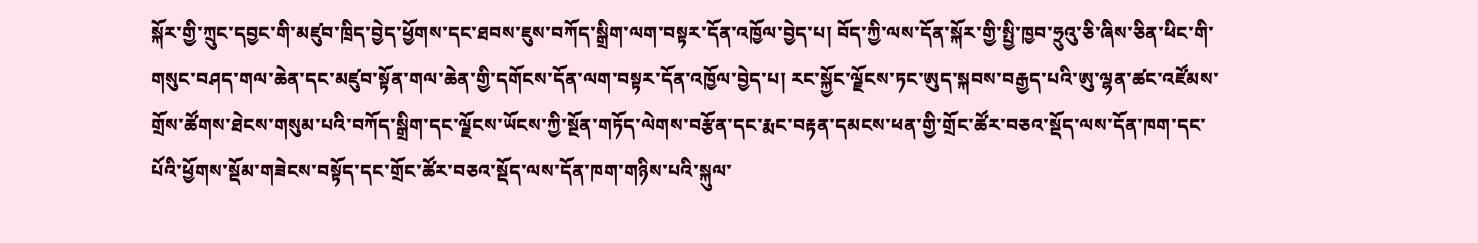སྐོར་གྱི་ཀྲུང་དབྱང་གི་མཛུབ་ཁྲིད་བྱེད་ཕྱོགས་དང་ཐབས་ཇུས་བཀོད་སྒྲིག་ལག་བསྟར་དོན་འཁྱོལ་བྱེད་པ། བོད་ཀྱི་ལས་དོན་སྐོར་གྱི་སྤྱི་ཁྱབ་ཧྲུའུ་ཅི་ཞིས་ཅིན་ཕིང་གི་གསུང་བཤད་གལ་ཆེན་དང་མཛུབ་སྟོན་གལ་ཆེན་གྱི་དགོངས་དོན་ལག་བསྟར་དོན་འཁྱོལ་བྱེད་པ། རང་སྐྱོང་ལྗོངས་ཏང་ཨུད་སྐབས་བརྒྱད་པའི་ཨུ་ལྷན་ཚང་འཛོམས་གྲོས་ཚོགས་ཐེངས་གསུམ་པའི་བཀོད་སྒྲིག་དང་ལྗོངས་ཡོངས་ཀྱི་སྔོན་གཏོད་ལེགས་བརྩོན་དང་རྨང་བརྟན་དམངས་ཕན་གྱི་གྲོང་ཚོར་བཅའ་སྡོད་ལས་དོན་ཁག་དང་པོའི་ཕྱོགས་སྡོམ་གཟེངས་བསྟོད་དང་གྲོང་ཚོར་བཅའ་སྡོད་ལས་དོན་ཁག་གཉིས་པའི་སྐུལ་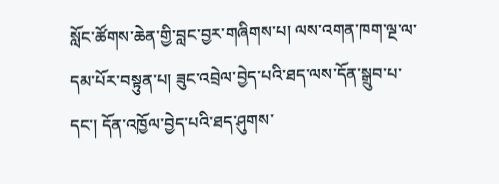སློང་ཚོགས་ཆེན་གྱི་བླང་བྱར་གཞིགས་པ། ལས་འགན་ཁག་ལྔ་ལ་དམ་པོར་བསྟུན་པ། ཟུང་འབྲེལ་བྱེད་པའི་ཐད་ལས་དོན་སྒྲུབ་པ་དང་། དོན་འཁྱོལ་བྱེད་པའི་ཐད་ཤུགས་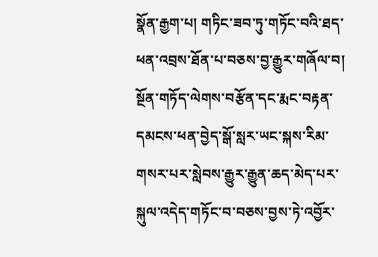སྣོན་རྒྱག་པ། གཏིང་ཟབ་ཏུ་གཏོང་བའི་ཐད་ཕན་འབྲས་ཐོན་པ་བཅས་བྱ་རྒྱུར་གཞོལ་བ། སྔོན་གཏོད་ལེགས་བརྩོན་དང་རྨང་བརྟན་དམངས་ཕན་བྱེད་སྒོ་སླར་ཡང་སྐས་རིམ་གསར་པར་སླེབས་རྒྱུར་རྒྱུན་ཆད་མེད་པར་སྐུལ་འདེད་གཏོང་བ་བཅས་བྱས་ཏེ་འབྱོར་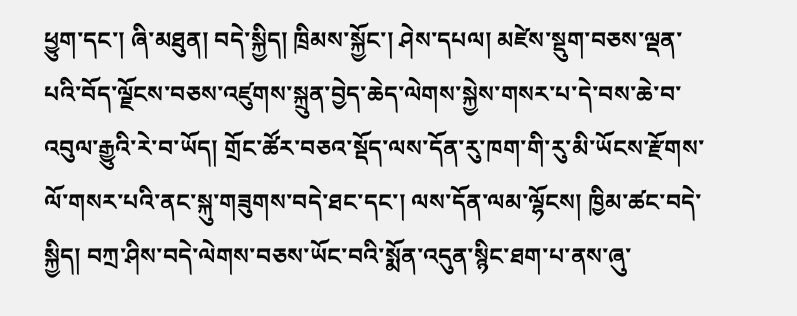ཕྱུག་དང་། ཞི་མཐུན། བདེ་སྐྱིད། ཁྲིམས་སྐྱོང་། ཤེས་དཔལ། མཛེས་སྡུག་བཅས་ལྡན་པའི་བོད་ལྗོངས་བཅས་འཛུགས་སྐྲུན་བྱེད་ཆེད་ལེགས་སྐྱེས་གསར་པ་དེ་བས་ཆེ་བ་འབུལ་རྒྱུའི་རེ་བ་ཡོད། གྲོང་ཚོར་བཅའ་སྡོད་ལས་དོན་རུ་ཁག་གི་རུ་མི་ཡོངས་རྫོགས་ལོ་གསར་པའི་ནང་སྐུ་གཟུགས་བདེ་ཐང་དང་། ལས་དོན་ལམ་ལྷོངས། ཁྱིམ་ཚང་བདེ་སྐྱིད། བཀྲ་ཤིས་བདེ་ལེགས་བཅས་ཡོང་བའི་སྨོན་འདུན་སྙིང་ཐག་པ་ནས་ཞུ་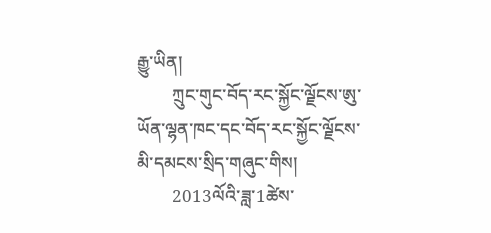རྒྱུ་ཡིན།
        ཀྲུང་གུང་བོད་རང་སྐྱོང་ལྗོངས་ཨུ་ཡོན་ལྷན་ཁང་དང་བོད་རང་སྐྱོང་ལྗོངས་མི་དམངས་སྲིད་གཞུང་གིས།
        2013ལོའི་ཟླ་1ཚེས་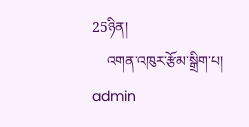25ཉིན།
    འགན་འཁུར་རྩོམ་སྒྲིག་པ། admin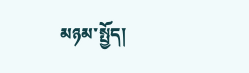མཉམ་སྤྱོད།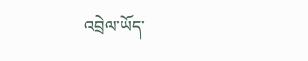འབྲེལ་ཡོད་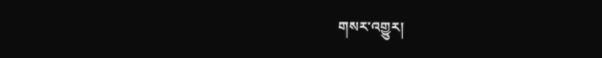གསར་འགྱུར།